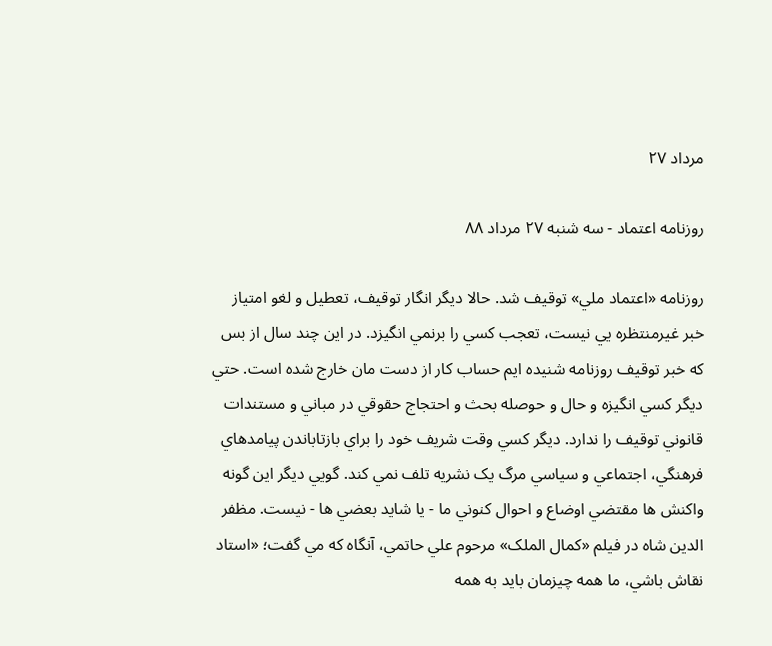مرداد ۲۷

روزنامه اعتماد - سه شنبه ۲۷ مرداد ۸۸

روزنامه «اعتماد ملي» توقيف شد. حالا ديگر انگار توقيف، تعطيل و لغو امتياز خبر غيرمنتظره يي نيست، تعجب کسي را برنمي انگيزد. در اين چند سال از بس که خبر توقيف روزنامه شنيده ايم حساب کار از دست مان خارج شده است. حتي ديگر کسي انگيزه و حال و حوصله بحث و احتجاج حقوقي در مباني و مستندات قانوني توقيف را ندارد. ديگر کسي وقت شريف خود را براي بازتاباندن پيامدهاي فرهنگي، اجتماعي و سياسي مرگ يک نشريه تلف نمي کند. گويي ديگر اين گونه واکنش ها مقتضي اوضاع و احوال کنوني ما - يا شايد بعضي ها - نيست. مظفر الدين شاه در فيلم «کمال الملک» مرحوم علي حاتمي، آنگاه که مي گفت؛ «استاد نقاش باشي، ما همه چيزمان بايد به همه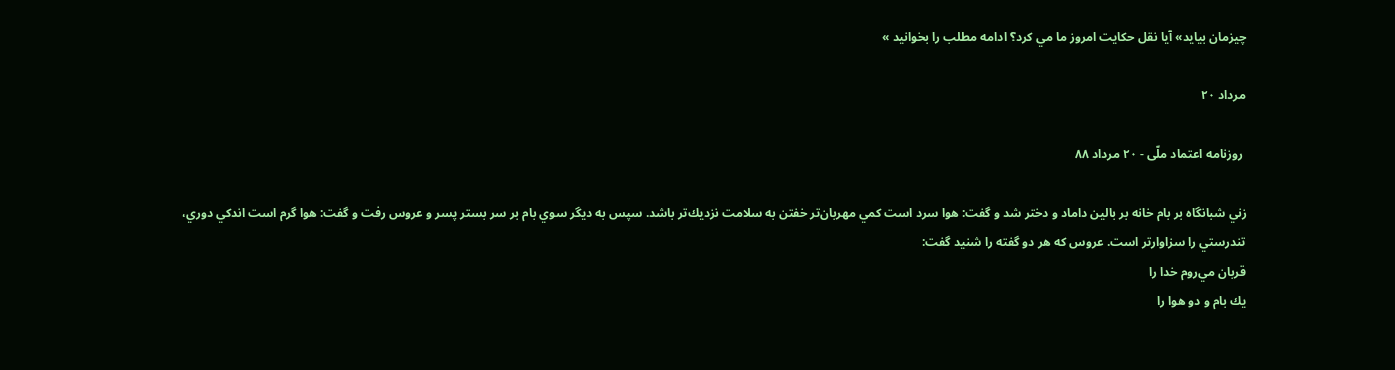چيزمان بيايد» آيا نقل حکايت امروز ما مي کرد؟ ادامه مطلب را بخوانید »

مرداد ۲۰

 روزنامه اعتماد ملّی - ۲۰ مرداد ۸۸

زني شبانگاه بر بام خانه بر بالين داماد و دختر شد و گفت: هوا سرد است كمي مهربان‌تر خفتن به سلامت نزديك‌تر باشد. سپس به ديگر سوي بام بر سر بستر پسر و عروس رفت و گفت‌: هوا گرم است اندكي دوري، تندرستي را سزاوارتر است. عروس كه هر دو گفته را شنيد گفت:
قربان مي‌روم خدا را
يك بام و دو هوا را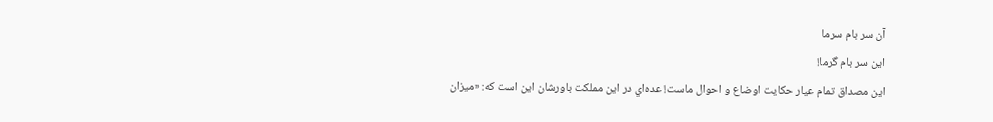آن سر بام سرما
اين سر بام گرما!
اين مصداق تمام عيار حكايت اوضاع و احوال ماست! عده‌اي در اين مملكت باورشان اين است كه: «ميزان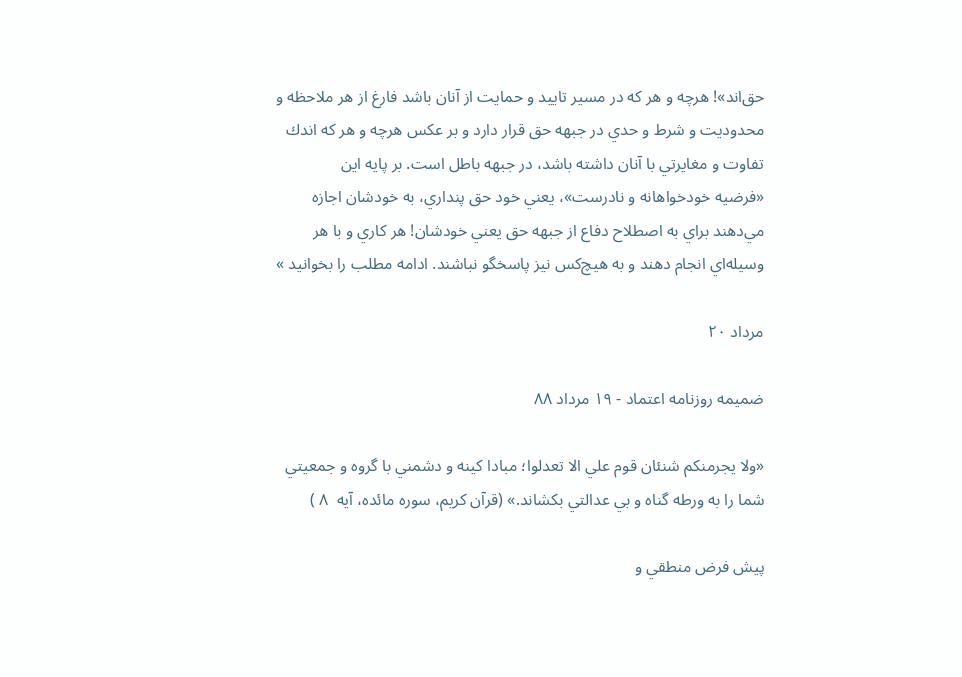حق‌اند»! هرچه و هر كه در مسير تاييد و حمايت از آنان باشد فارغ از هر ملاحظه و محدوديت و شرط و حدي در جبهه حق قرار دارد و بر عكس هرچه و هر كه اندك تفاوت و مغايرتي با آنان داشته باشد، در جبهه باطل است. بر پايه اين «فرضيه ‌خودخواهانه و نادرست»، يعني خود حق پنداري، به خودشان اجازه مي‌دهند براي به اصطلاح دفاع از جبهه حق يعني خودشان! هر كاري و با هر وسيله‌اي انجام دهند و به هيچ‌كس نيز پاسخگو نباشند. ادامه مطلب را بخوانید »

مرداد ۲۰

ضمیمه روزنامه اعتماد - ۱۹ مرداد ۸۸

«ولا يجرمنکم شنئان قوم علي الا تعدلوا؛ مبادا کينه و دشمني با گروه و جمعيتي شما را به ورطه گناه و بي عدالتي بکشاند.» (قرآن کريم، سوره مائده، آيه  ۸ )

پيش فرض منطقي و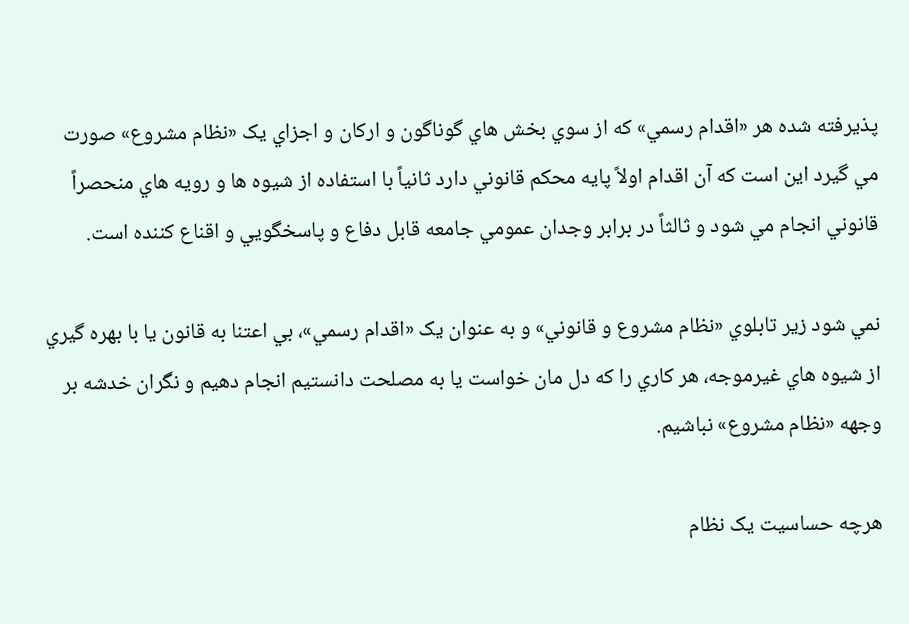پذيرفته شده هر «اقدام رسمي» که از سوي بخش هاي گوناگون و ارکان و اجزاي يک «نظام مشروع» صورت مي گيرد اين است که آن اقدام اولاً پايه محکم قانوني دارد ثانياً با استفاده از شيوه ها و رويه هاي منحصراً قانوني انجام مي شود و ثالثاً در برابر وجدان عمومي جامعه قابل دفاع و پاسخگويي و اقناع کننده است.

نمي شود زير تابلوي «نظام مشروع و قانوني» و به عنوان يک «اقدام رسمي»، بي اعتنا به قانون يا با بهره گيري از شيوه هاي غيرموجه، هر کاري را که دل مان خواست يا به مصلحت دانستيم انجام دهيم و نگران خدشه بر وجهه «نظام مشروع» نباشيم.

هرچه حساسيت يک نظام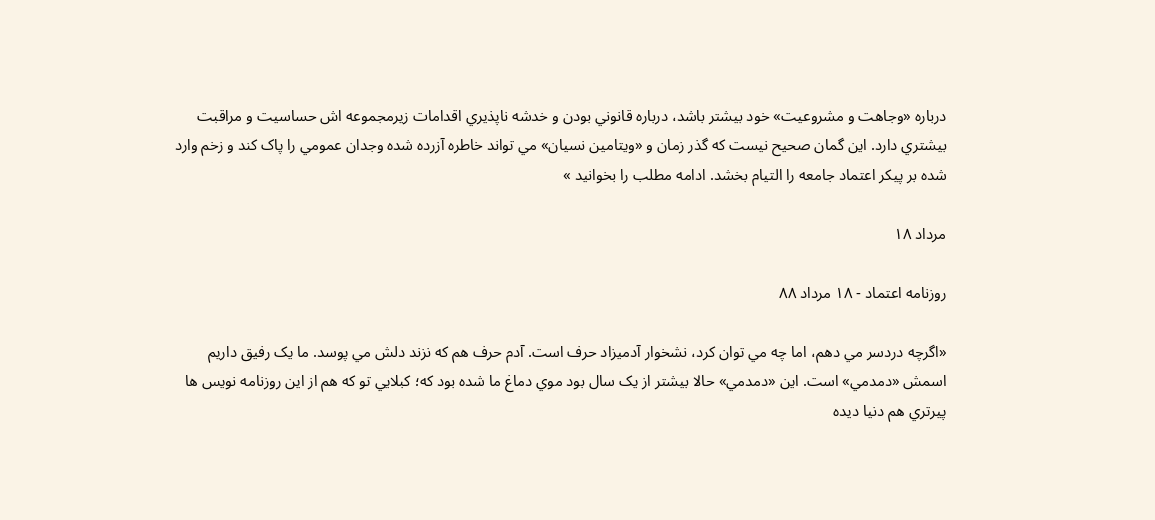درباره «وجاهت و مشروعيت» خود بيشتر باشد، درباره قانوني بودن و خدشه ناپذيري اقدامات زيرمجموعه اش حساسيت و مراقبت بيشتري دارد. اين گمان صحيح نيست که گذر زمان و «ويتامين نسيان» مي تواند خاطره آزرده شده وجدان عمومي را پاک کند و زخم وارد شده بر پيکر اعتماد جامعه را التيام بخشد. ادامه مطلب را بخوانید »

مرداد ۱۸

روزنامه اعتماد - ۱۸ مرداد ۸۸

«اگرچه دردسر مي دهم، اما چه مي توان کرد، نشخوار آدميزاد حرف است. آدم حرف هم که نزند دلش مي پوسد. ما يک رفيق داريم اسمش «دمدمي» است. اين «دمدمي» حالا بيشتر از يک سال بود موي دماغ ما شده بود که؛ کبلايي تو که هم از اين روزنامه نويس ها پيرتري هم دنيا ديده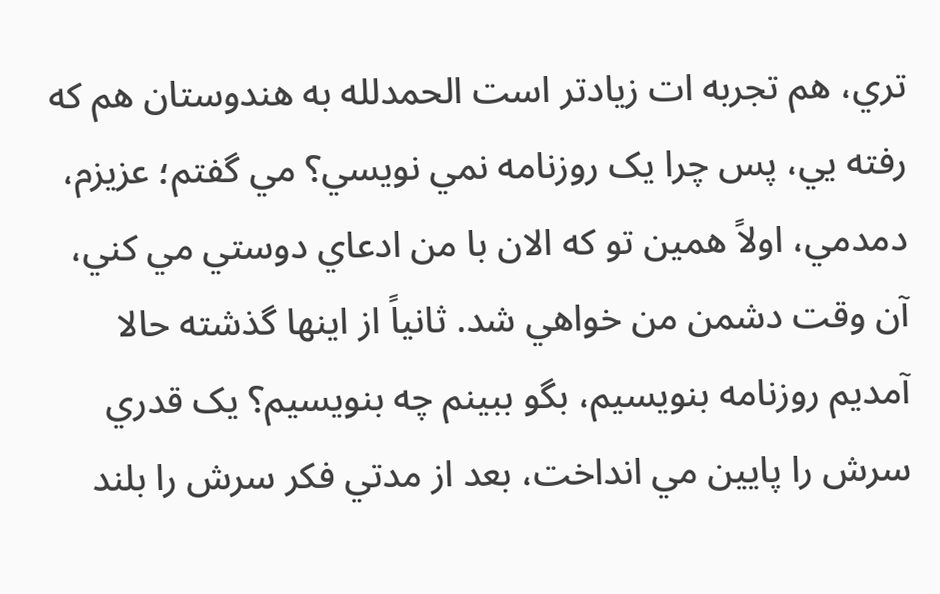تري، هم تجربه ات زيادتر است الحمدلله به هندوستان هم که رفته يي، پس چرا يک روزنامه نمي نويسي؟ مي گفتم؛ عزيزم، دمدمي، اولاً همين تو که الان با من ادعاي دوستي مي کني، آن وقت دشمن من خواهي شد. ثانياً از اينها گذشته حالا آمديم روزنامه بنويسيم، بگو ببينم چه بنويسيم؟ يک قدري سرش را پايين مي انداخت، بعد از مدتي فکر سرش را بلند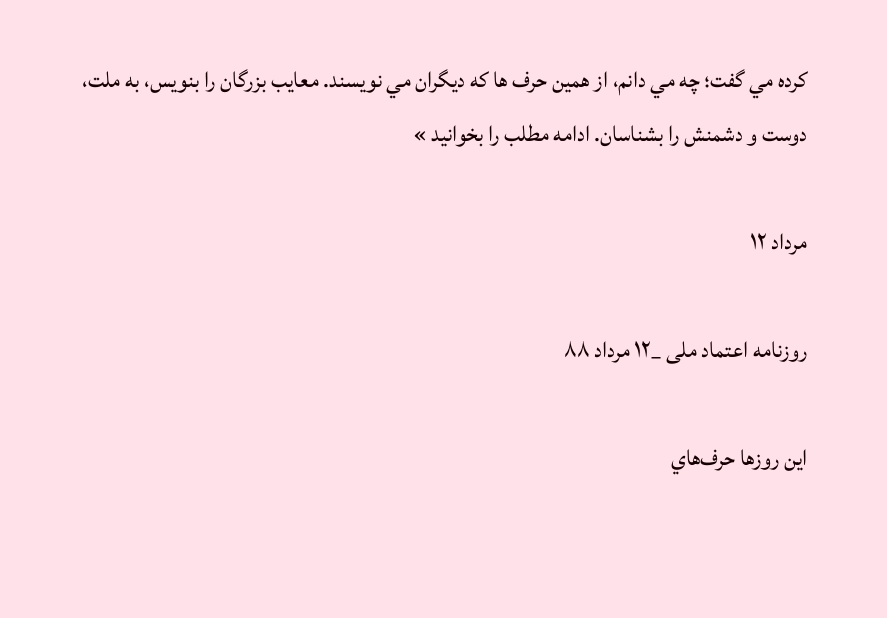کرده مي گفت؛ چه مي دانم، از همين حرف ها که ديگران مي نويسند. معايب بزرگان را بنويس، به ملت، دوست و دشمنش را بشناسان. ادامه مطلب را بخوانید »

مرداد ۱۲

روزنامه اعتماد ملی _۱۲ مرداد ۸۸

اين روزها حرف‌هاي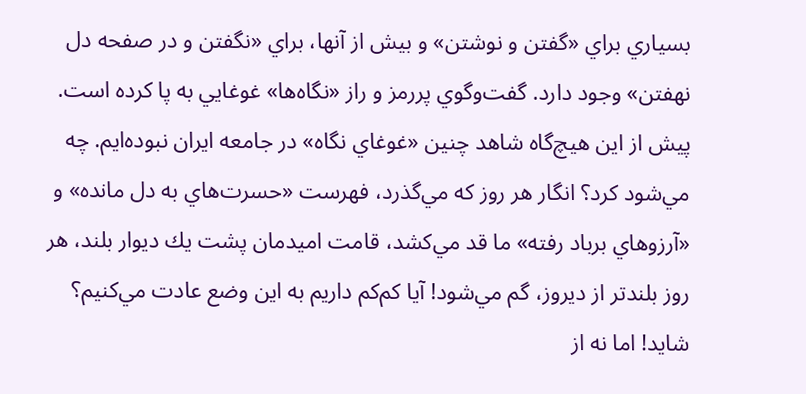بسياري براي «گفتن و نوشتن» و بيش از آنها، براي «نگفتن و در صفحه دل نهفتن» وجود دارد. گفت‌وگوي پررمز و راز «نگاه‌ها» غوغايي به پا كرده است. پيش از اين هيچ‌گاه شاهد چنين «غوغاي نگاه» در جامعه ايران نبوده‌ايم. چه مي‌شود كرد؟ انگار هر روز كه مي‌گذرد، فهرست «حسرت‌هاي به دل مانده» و «آرزوهاي برباد رفته» ما قد مي‌كشد، قامت اميدمان پشت يك ديوار بلند، هر روز بلندتر از ديروز، گم مي‌شود! آيا كم‌كم داريم به اين وضع عادت مي‌كنيم؟ شايد! اما نه از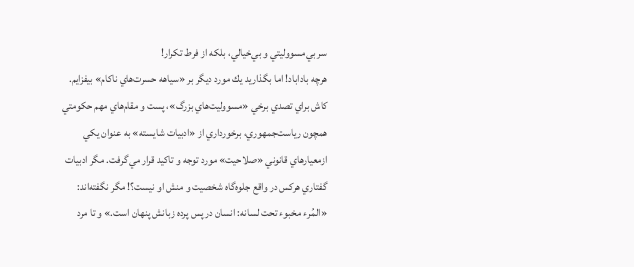سر بي‌مسووليتي و بي‌خيالي، بلكه از فرط تكرار!
هرچه باداباد! اما بگذاريد يك مورد ديگر بر «سياهه حسرت‌هاي ناكام» بيفزايم. كاش براي تصدي برخي «مسووليت‌هاي بزرگ»، پست و مقام‌هاي مهم حكومتي همچون رياست‌جمهوري، برخورداري از «ادبيات شايسته» به عنوان يكي ازمعيارهاي قانوني «صلاحيت» مورد توجه و تاكيد قرار مي‌گرفت. مگر ادبيات گفتاري هركس در واقع جلوه‌گاه شخصيت و منش او نيست؟! مگر نگفته‌اند: «المُرء مخبوء تحت لسانه: انسان در پس پرده زبانش پنهان است.» و تا مرد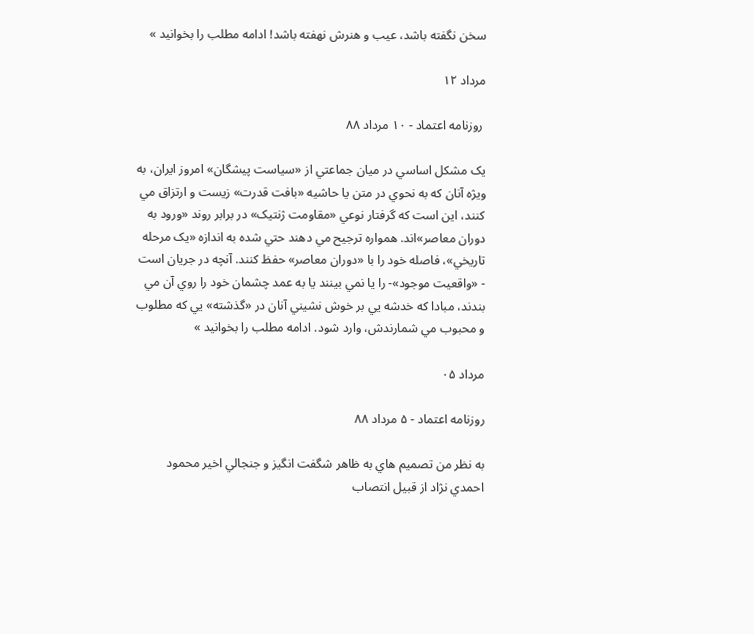سخن نگفته باشد، عيب و هنرش نهفته باشد! ادامه مطلب را بخوانید »

مرداد ۱۲

 روزنامه اعتماد - ۱۰ مرداد ۸۸

يک مشکل اساسي در ميان جماعتي از «سياست پيشگان» امروز ايران، به ويژه آنان که به نحوي در متن يا حاشيه «بافت قدرت» زيست و ارتزاق مي کنند، اين است که گرفتار نوعي «مقاومت ژنتيک» در برابر روند «ورود به دوران معاصر»اند. همواره ترجيح مي دهند حتي شده به اندازه «يک مرحله تاريخي»، فاصله خود را با «دوران معاصر» حفظ کنند. آنچه در جريان است - «واقعيت موجود»- را يا نمي بينند يا به عمد چشمان خود را روي آن مي بندند، مبادا که خدشه يي بر خوش نشيني آنان در «گذشته» يي که مطلوب و محبوب مي شمارندش، وارد شود. ادامه مطلب را بخوانید »

مرداد ۰۵

روزنامه اعتماد - ۵ مرداد ۸۸

به نظر من تصميم هاي به ظاهر شگفت انگيز و جنجالي اخير محمود احمدي نژاد از قبيل انتصاب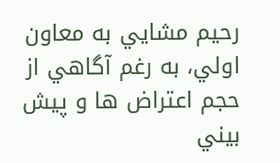رحيم مشايي به معاون اولي، به رغم آگاهي از حجم اعتراض ها و پيش بيني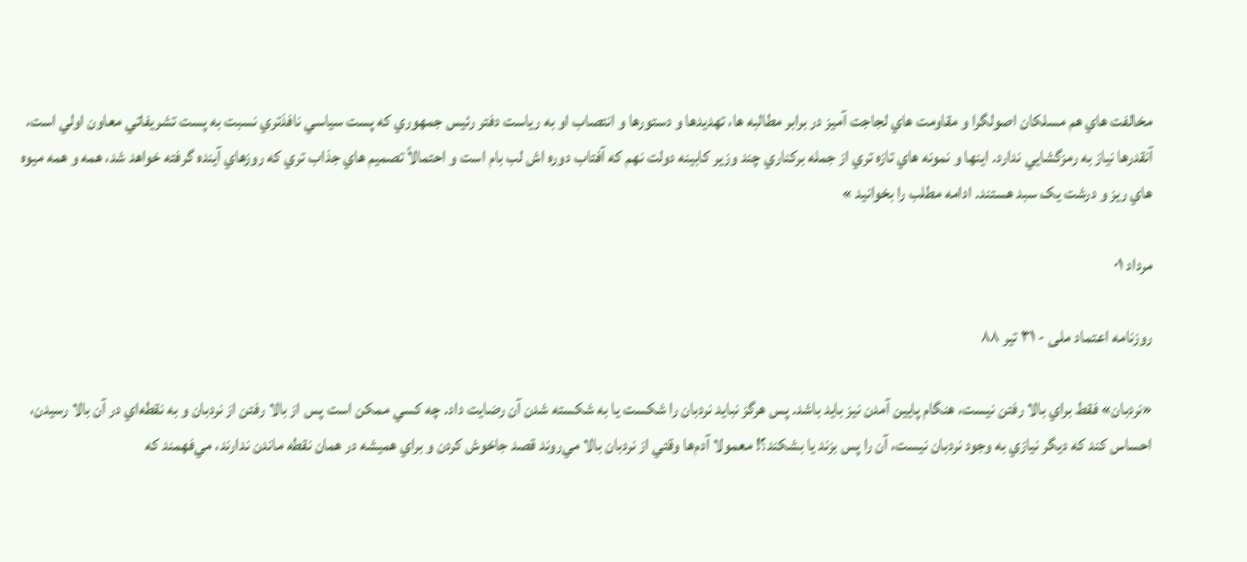مخالفت هاي هم مسلکان اصولگرا و مقاومت هاي لجاجت آميز در برابر مطالبه ها، تهديدها و دستورها و انتصاب او به رياست دفتر رئيس جمهوري که پست سياسي نافذتري نسبت به پست تشريفاتي معاون اولي است، آنقدرها نياز به رمزگشايي ندارد. اينها و نمونه هاي تازه تري از جمله برکناري چند وزير کابينه دولت نهم که آفتاب دوره اش لب بام است و احتمالاً تصميم هاي جذاب تري که روزهاي آينده گرفته خواهد شد، همه و همه ميوه هاي ريز و درشت يک سبد هستند. ادامه مطلب را بخوانید »

مرداد ۰۱

روزنامه اعتماد ملی - ۳۱ تیر ۸۸

«نردبان» فقط براي بالا رفتن نيست، هنگام پايين آمدن نيز بايد باشد. پس هرگز نبايد نردبان را شكست يا به شكسته شدن آن رضايت داد. چه كسي ممكن است پس از بالا رفتن از نردبان و به نقطه‌اي در آن بالا رسيدن، احساس كند كه ديگر نيازي به وجود نردبان نيست، آن را پس بزند يا بشكند؟! معمولا آدم‌ها وقتي از نردبان بالا مي‌روند قصد جاخوش كردن و براي هميشه در همان نقطه ماندن ندارند، مي‌فهمند كه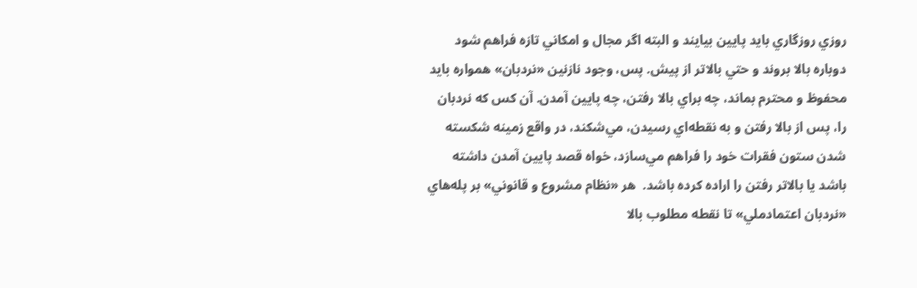روزي روزگاري بايد پايين بيايند و البته اگر مجال و امكاني تازه فراهم شود دوباره بالا بروند و حتي بالاتر از پيش. پس، وجود نازنين «نردبان» همواره بايد محفوظ و محترم بماند، چه براي بالا رفتن، چه پايين آمدن. آن كس كه نردبان را، پس از بالا رفتن و به نقطه‌اي رسيدن، مي‌شكند، در واقع زمينه شكسته شدن ستون فقرات خود را فراهم مي‌سازد، خواه قصد پايين آمدن داشته باشد يا بالاتر رفتن را اراده كرده باشد.  هر «نظام مشروع و قانوني» بر پله‌هاي «نردبان اعتمادملي» تا نقطه مطلوب بالا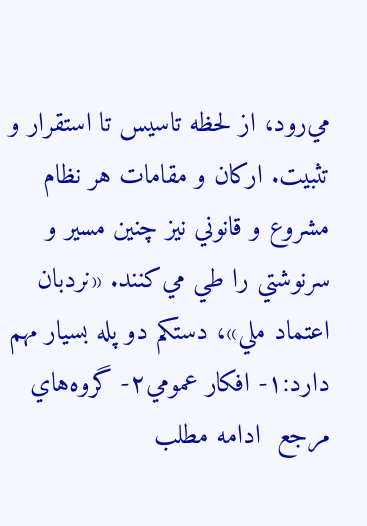مي‌رود، از لحظه تاسيس تا استقرار و تثبيت. اركان و مقامات هر نظام مشروع و قانوني نيز چنين مسير و سرنوشتي را طي مي‌كنند. «نردبان اعتماد ملي»، دستكم دو پله بسيار مهم دارد:۱- افكار عمومي۲- گروه‌هاي مرجع  ادامه مطلب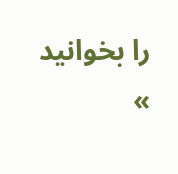را بخوانید »